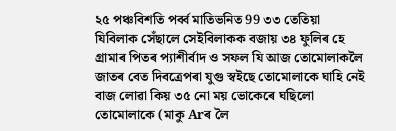২৫ পঞ্চবিশতি পৰ্ব্ব মাতিভনিত 99 ৩৩ তেতিয়া যিবিলাক সেঁছালে সেইবিলাকক বজায় ৩৪ ফুলিৰ হে গ্ৰামাৰ পিতৰ প্যাশীৰ্বাদ ও সফল যি আজ তোমোলাকলৈ জাতৰ বেত দিবত্ৰেপৰা যুগু স্বইছে তোমোলাকে ঘাহি নেই বাজ লোৱা কিয় ৩৫ নো ময় ভোকেৰে ঘছিলো তোমোলাকে (মাকু Arৰ লৈ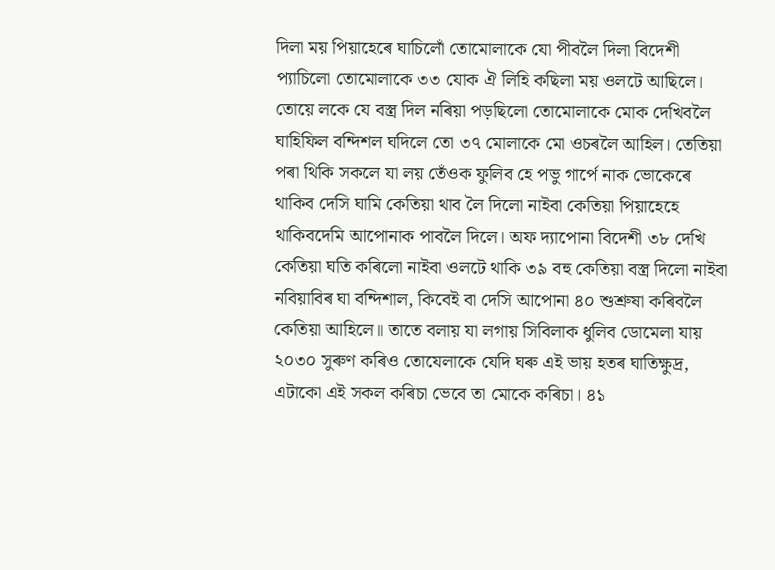দিলা ময় পিয়াহেৰে ঘাচিলোঁ তোমোলাকে যো পীবলৈ দিলা বিদেশী প্যাচিলো তোমোলাকে ৩৩ যোক ঐ লিহি কছিলা ময় ওলটে আছিলে। তোয়ে লকে যে বস্ত্ৰ দিল নৰিয়া পড়ছিলো তোমোলাকে মোক দেখিবলৈ ঘাহিফিল বন্দিশল ঘদিলে তো ৩৭ মোলাকে মো ওচৰলৈ আহিল। তেতিয়া পৰা থিকি সকলে যা লয় তেঁওক ফুলিব হে পভু গাৰ্পে নাক ভোকেৰে থাকিব দেসি ঘামি কেতিয়া থাব লৈ দিলো নাইবা কেতিয়া পিয়াহেহে থাকিবদেমি আপোনাক পাবলৈ দিলে। অফ দ্যাপোনা বিদেশী ৩৮ দেখি কেতিয়া ঘতি কৰিলো নাইবা ওলটে থাকি ৩৯ বহু কেতিয়া বস্ত্ৰ দিলো নাইবা নবিয়াবিৰ ঘা বন্দিশাল, কিবেই বা দেসি আপোনা ৪০ শুশ্ৰুষা কৰিবলৈ কেতিয়া আহিলে॥ তাতে বলায় যা লগায় সিবিলাক ধুলিব ডোমেলা যায় ২০৩০ সুৰুণ কৰিও তোযেলাকে যেদি ঘৰু এই ভায় হতৰ ঘাতিক্ষুদ্ৰ, এটাকো এই সকল কৰিচা ভেবে তা মোকে কৰিচা। ৪১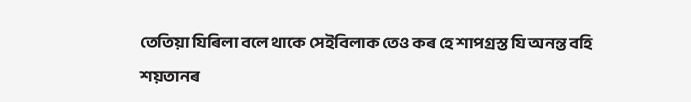তেতিয়া যিৰিলা বলে থাকে সেইবিলাক তেও কৰ হে শাপগ্ৰস্ত যি অনন্ত বহি শয়তানৰ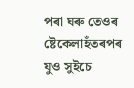পৰা ঘৰু তেওৰ ষ্টেকেলাহঁতৰপৰ যুও সুইচে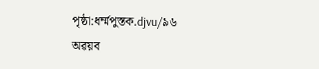পৃষ্ঠা:ধৰ্ম্মপুস্তক.djvu/৯৬
অৱয়ব